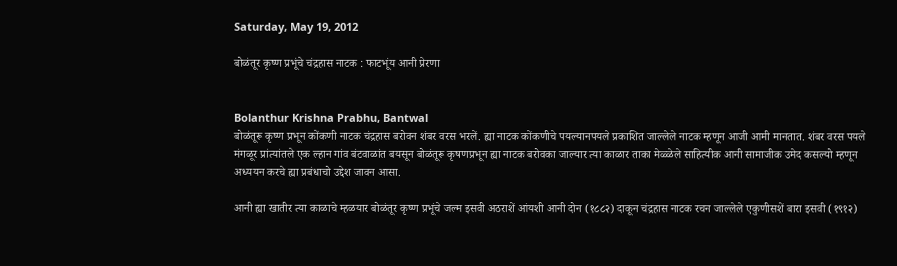Saturday, May 19, 2012

बोळंतूर कृष्ण प्रभूंचे चंद्रहास नाटक : फाटभूंय आनी प्रेरणा


Bolanthur Krishna Prabhu, Bantwal
बोळंतूरू कृष्ण प्रभून कोंकणी नाटक चंद्रहास बरोवन शंबर वरस भरलें. ह्या नाटक कोंकणीचे पयल्यानपयले प्रकाशित जाल्लेले नाटक म्हणून आजी आमी मानतात. शंबर वरस पयले मंगळूर प्रांत्यांतले एक ल्हान गांव बंटवाळांत बयसून बोळंतूरू कृषणप्रभून ह्या नाटक बरोवका जाल्यार त्या काळार ताका मेळ्ळेले साहित्यीक आनी सामाजीक उमेद कसल्यो म्हणून अध्ययन करचे ह्या प्रबंधाचो उद्देश जावन आसा.

आनी ह्या खातीर त्या काळाचे म्हळयार बोळंतूर कृष्ण प्रभूंचे जल्म इसवी अठराशें आंयशी आनी दोन (१८८२) दाकून चंद्रहास नाटक रचन जाल्लेले एकुणीसशें बारा इसवी (१९१२)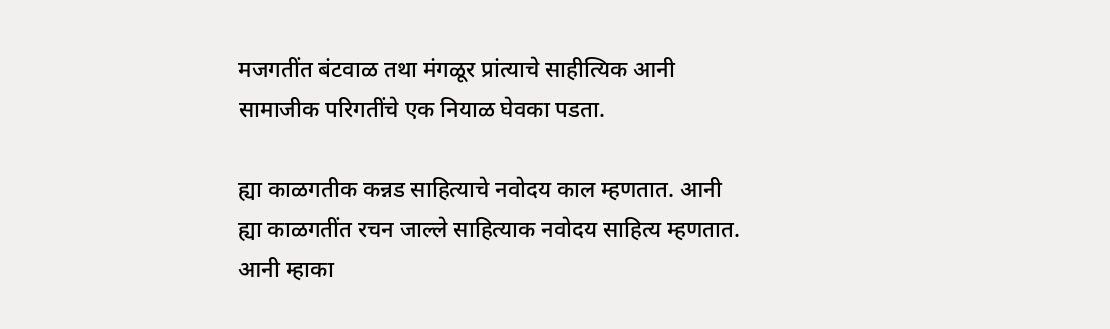मजगतींत बंटवाळ तथा मंगळूर प्रांत्याचे साहीत्यिक आनी सामाजीक परिगतींचे एक नियाळ घेवका पडता.

ह्या काळगतीक कन्नड साहित्याचे नवोदय काल म्हणतात. आनी ह्या काळगतींत रचन जाल्ले साहित्याक नवोदय साहित्य म्हणतात. आनी म्हाका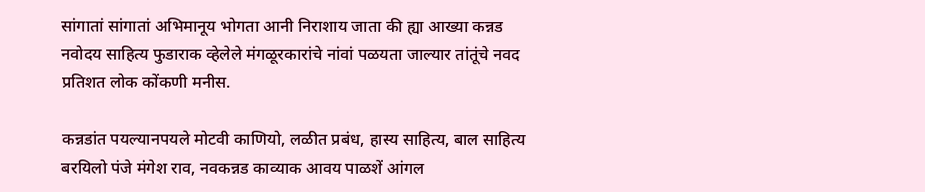सांगातां सांगातां अभिमानूय भोगता आनी निराशाय जाता की ह्या आख्या कन्नड नवोदय साहित्य फुडाराक व्हेलेले मंगळूरकारांचे नांवां पळयता जाल्यार तांतूंचे नवद प्रतिशत लोक कोंकणी मनीस.

कन्नडांत पयल्यानपयले मोटवी काणियो, लळीत प्रबंध, हास्य साहित्य, बाल साहित्य बरयिलो पंजे मंगेश राव, नवकन्नड काव्याक आवय पाळशें आंगल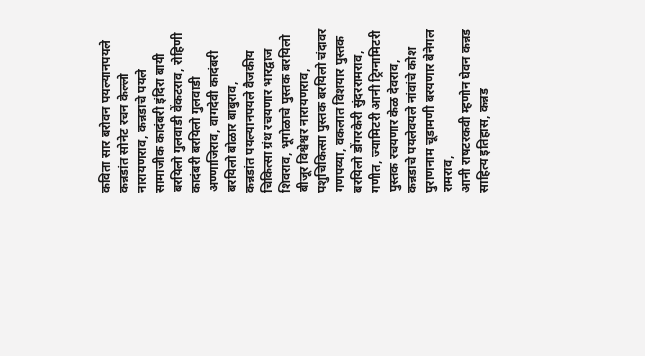कविता सार बरोवन पयल्यानपयले कन्नडांत सोनेट रचन केल्लो नारायणराव, कन्नडाचे पयले सामाजीक कादंबरी इंदिरा बायी बरयिलो गुलवाडी वेंकटराव, रोहिणी कादंबरी बरयिलो गुलवाडी अण्णाजिराव, वागदेवी कादंबरी बरयिलो बोळार बाबुराव,
कन्नडांत पयल्यानपयले वैजकीय चिकित्सा ग्रंथ रचयणार भारद्वाज शिवराव, भूगोळाचे पुस्तक बरयिलो बीजूर विश्वेश्वर नारायणराव, पशुचिकित्सा पुस्तक बरयिलो चंदावर गणपय्या, वकलात विशयार पुस्तक बरयिलो डोंगरकेरी सुंदररामराव, गणीत, ज्यामिटरी आनी ट्रिग्नामिटरी पुस्तक रचयणार केळ देवराव,
कन्नडाचे पयलेवयले नांवांचे कोश पुराणनाम चूडामणी बरयणार बेनेगल रामराव,
आनी राषटरकवी म्हणोन घेवन कन्नड साहित्य इतिहास, कन्नड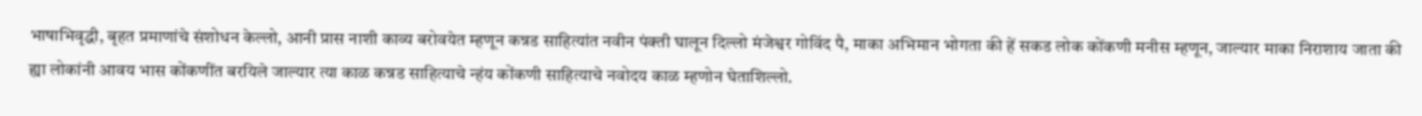भाषाभिवृद्धी, बृहत प्रमाणांचे संशोधन केल्लो, आनी प्रास नाशी काव्य बरोवयेत म्हणून कन्नड साहित्यांत नवीन पंक्ती घालून दिल्लो मंजेश्वर गोविंद पै, माका अभिमान भोगता की हें सकड लोक कोंकणी मनीस म्हणून, जाल्यार माका निराशाय जाता की ह्या लोकांनी आवय भास कोंकणींत बरयिले जाल्यार त्या काळ कन्नड साहित्याचे न्हंय कोंकणी साहित्याचे नवोदय काळ म्हणोन घेताशिल्लो.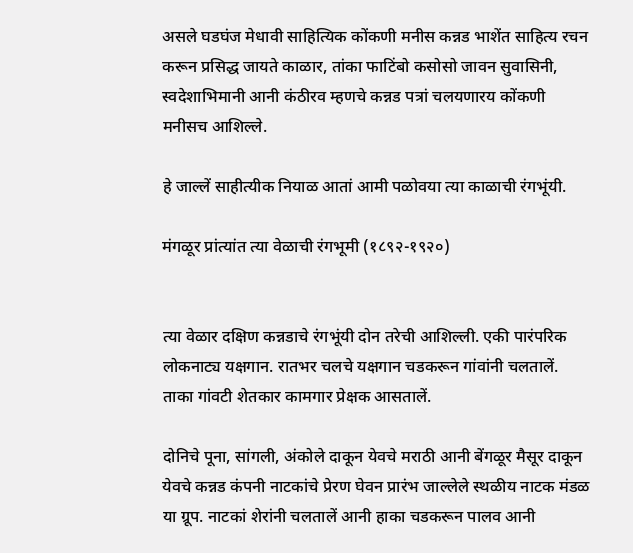असले घडघंज मेधावी साहित्यिक कोंकणी मनीस कन्नड भाशेंत साहित्य रचन करून प्रसिद्ध जायते काळार, तांका फाटिंबो कसोसो जावन सुवासिनी, स्वदेशाभिमानी आनी कंठीरव म्हणचे कन्नड पत्रां चलयणारय कोंकणी मनीसच आशिल्ले.

हे जाल्लें साहीत्यीक नियाळ आतां आमी पळोवया त्या काळाची रंगभूंयी.

मंगळूर प्रांत्यांत त्या वेळाची रंगभूमी (१८९२-१९२०)


त्या वेळार दक्षिण कन्नडाचे रंगभूंयी दोन तरेची आशिल्ली. एकी पारंपरिक लोकनाट्य यक्षगान. रातभर चलचे यक्षगान चडकरून गांवांनी चलतालें. ताका गांवटी शेतकार कामगार प्रेक्षक आसतालें.

दोनिचे पूना, सांगली, अंकोले दाकून येवचे मराठी आनी बेंगळूर मैसूर दाकून येवचे कन्नड कंपनी नाटकांचे प्रेरण घेवन प्रारंभ जाल्लेले स्थळीय नाटक मंडळ या ग्रूप. नाटकां शेरांनी चलतालें आनी हाका चडकरून पालव आनी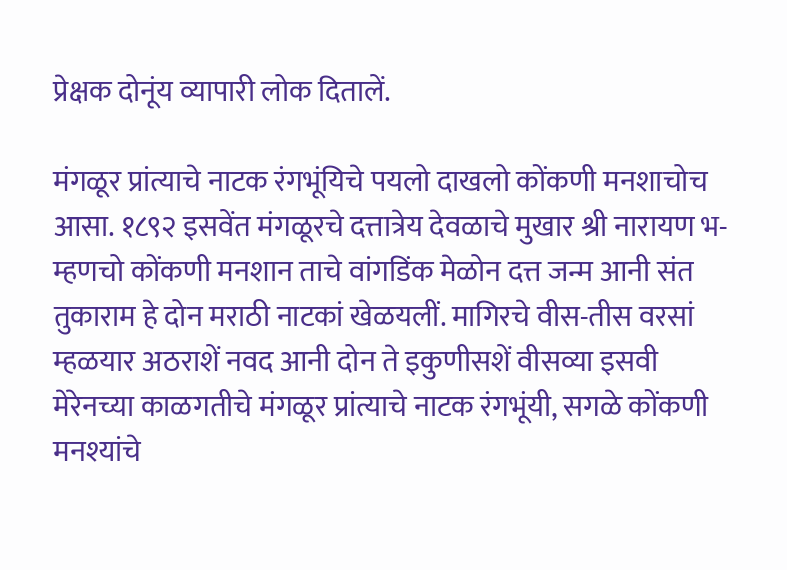प्रेक्षक दोनूंय व्यापारी लोक दितालें.

मंगळूर प्रांत्याचे नाटक रंगभूंयिचे पयलो दाखलो कोंकणी मनशाचोच आसा. १८९२ इसवेंत मंगळूरचे दत्तात्रेय देवळाचे मुखार श्री नारायण भ- म्हणचो कोंकणी मनशान ताचे वांगडिंक मेळोन दत्त जन्म आनी संत तुकाराम हे दोन मराठी नाटकां खेळयलीं. मागिरचे वीस-तीस वरसां म्हळयार अठराशें नवद आनी दोन ते इकुणीसशें वीसव्या इसवी मेरेनच्या काळगतीचे मंगळूर प्रांत्याचे नाटक रंगभूंयी, सगळे कोंकणी मनश्यांचे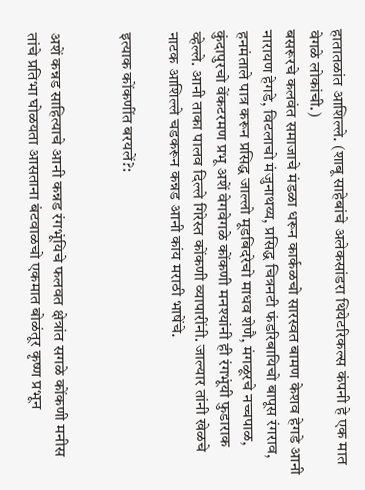हातातळांत आशिल्ले. (शाबू साहेबांचे अलेकसांडरा थियेटरिकल्स कंपनी हे एक मात वेगळे लोकांची.)
बसरूरचे कलवंत समाजाचे मंडळा धरून कार्कळचो सारस्वत बामण केशव हेगडे आनी नारायण हेगडे, विटलाचो मंजुनाथय्य, प्रसिद्ध चित्रनटी फंडरिबायिचो बापूस रंगराव, हनमंताले पात्र करून प्रसिद्ध जाल्लो मूडबिदरेचो माधव शेणै, मंगळूरचे नच्चपाळ, कुंदापुरचो वेंकटरमण प्रभू अशें वेगवेगळे कोंकणी मनश्यांनी ही रंगभूंयी फुडाराक व्हेल्ले. आनी ताका पालव दिल्ले गिरेस्त कोंकणी व्यापारींनी. जाल्यार तांनी खेळचे नाटक आशिल्ले चडकरून कन्नड आनी कांय मराठी भाषेंचे.

इत्याक कोंकणींत बरयलें?:


अशें कन्नड साहित्याचे आनी कन्नड रंगभूंयिचे फलवत क्षेत्रांत सगळे कोंकणी मनीस तांचे प्रतिभा घोळयता आसताना बंटवाळचो एकमात बोळंतूर कृष्ण प्रभून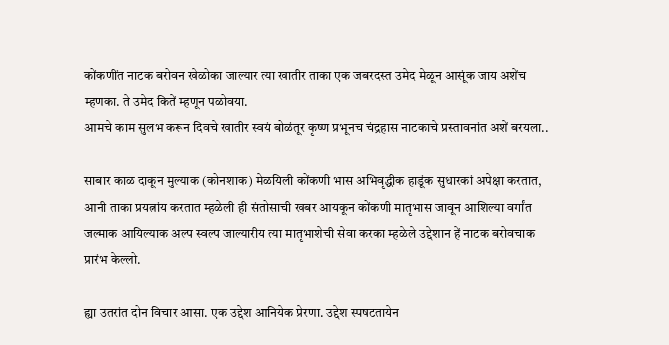कोंकणींत नाटक बरोवन खेळोका जाल्यार त्या खातीर ताका एक जबरदस्त उमेद मेळून आसूंक जाय अशेंच म्हणका. ते उमेद कितें म्हणून पळोवया.
आमचे काम सुलभ करून दिवचे खातीर स्वयं बोळंतूर कृष्ण प्रभूनच चंद्रहास नाटकाचे प्रस्तावनांत अशें बरयला..

साबार काळ दाकून मुल्याक (कोनशाक) मेळयिली कोंकणी भास अभिवृद्धीक हाडूंक सुधारकां अपेक्षा करतात, आनी ताका प्रयत्नांय करतात म्हळेली ही संतोसाची खबर आयकून कोंकणी मातृभास जावून आशिल्या वर्गांत जल्माक आयिल्याक अल्प स्वल्प जाल्यारीय त्या मातृभाशेची सेवा करका म्हळेले उद्देशान हें नाटक बरोवचाक प्रारंभ केल्लो.

ह्या उतरांत दोन विचार आसा. एक उद्देश आनियेक प्रेरणा. उद्देश स्पषटतायेन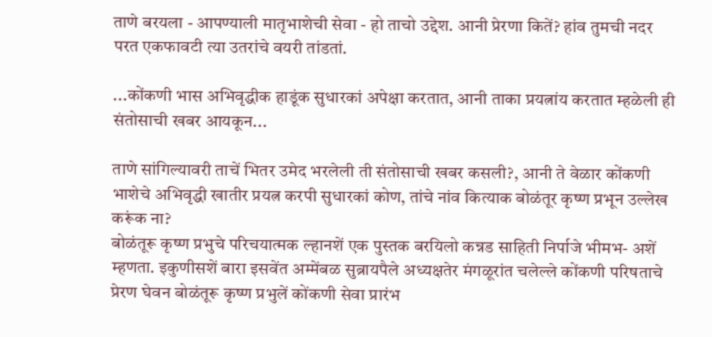ताणे बरयला - आपण्याली मातृभाशेची सेवा - हो ताचो उद्देश. आनी प्रेरणा कितें? हांव तुमची नदर परत एकफावटी त्या उतरांचे वयरी तांडतां.

...कोंकणी भास अभिवृद्धीक हाडूंक सुधारकां अपेक्षा करतात, आनी ताका प्रयत्नांय करतात म्हळेली ही संतोसाची खबर आयकून...

ताणे सांगिल्यावरी ताचें भितर उमेद भरलेली ती संतोसाची खबर कसली?, आनी ते वेळार कोंकणी भाशेचे अभिवृद्धी खातीर प्रयत्न करपी सुधारकां कोण, तांचे नांव कित्याक बोळंतूर कृष्ण प्रभून उल्लेख करूंक ना?
बोळंतूरू कृष्ण प्रभुचे परिचयात्मक ल्हानशें एक पुस्तक बरयिलो कन्नड साहिती निर्पाजे भीमभ- अशें म्हणता. इकुणीसशें बारा इसवेंत अम्मेंबळ सुब्रायपैले अध्यक्षतेर मंगळूरांत चलेल्ले कोंकणी परिषताचे प्रेरण घेवन बोळंतूरू कृष्ण प्रभुलें कोंकणी सेवा प्रारंभ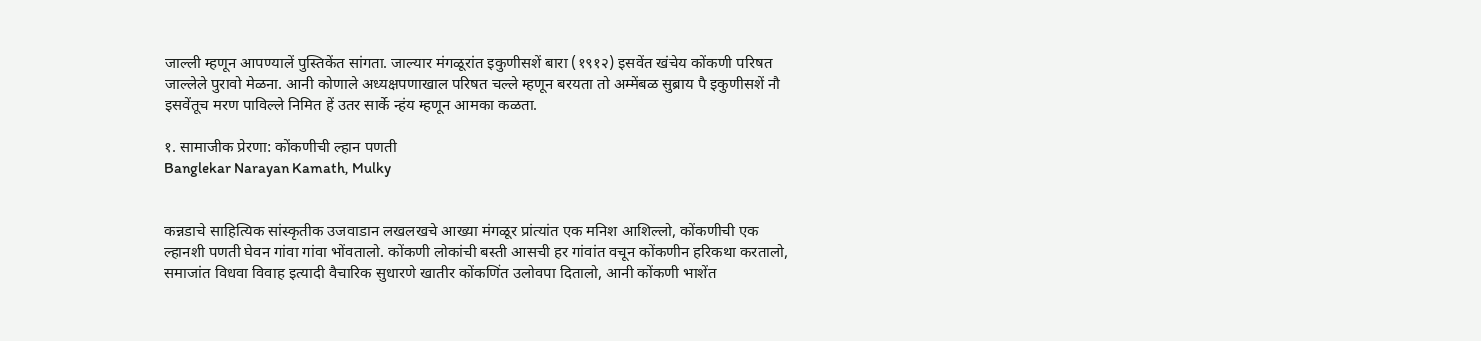जाल्ली म्हणून आपण्यालें पुस्तिकेंत सांगता. जाल्यार मंगळूरांत इकुणीसशें बारा (१९१२) इसवेंत खंचेय कोंकणी परिषत जाल्लेले पुरावो मेळना. आनी कोणाले अध्यक्षपणाखाल परिषत चल्ले म्हणून बरयता तो अम्मेंबळ सुब्राय पै इकुणीसशें नौ इसवेंतूच मरण पाविल्ले निमित हें उतर सार्के न्हंय म्हणून आमका कळता.

१. सामाजीक प्रेरणा: कोंकणीची ल्हान पणती
Banglekar Narayan Kamath, Mulky


कन्नडाचे साहित्यिक सांस्कृतीक उजवाडान लखलखचे आख्या मंगळूर प्रांत्यांत एक मनिश आशिल्लो, कोंकणीची एक ल्हानशी पणती घेवन गांवा गांवा भोंवतालो. कोंकणी लोकांची बस्ती आसची हर गांवांत वचून कोंकणीन हरिकथा करतालो, समाजांत विधवा विवाह इत्यादी वैचारिक सुधारणे खातीर कोंकणिंत उलोवपा दितालो, आनी कोंकणी भाशेंत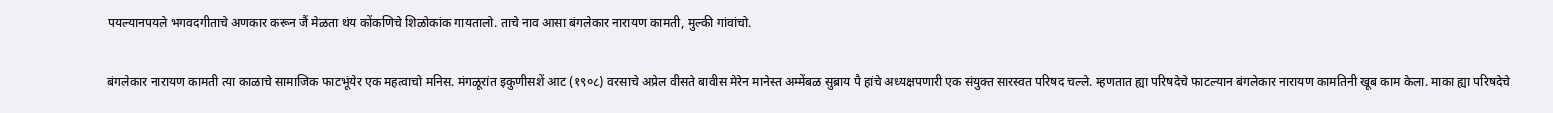पयल्यानपयले भगवदगीताचे अणकार करून जैं मेळता थंय कोंकणिचे शिळोकांक गायतालो. ताचे नाव आसा बंगलेकार नारायण कामती, मुल्की गांवांचो.

बंगलेकार नारायण कामती त्या काळाचे सामाजिक फाटभूंयेर एक महत्वाचो मनिस. मंगळूरांत इकुणीसशें आट (१९०८) वरसाचे अप्रेल वीसते बावीस मेरेन मानेस्त अम्मेंबळ सुब्राय पै हांचे अध्यक्षपणारी एक संयुक्त सारस्वत परिषद चल्ले. म्हणतात ह्या परिषदेचे फाटल्यान बंगलेकार नारायण कामतिनी खूब काम केला. माका ह्या परिषदेचे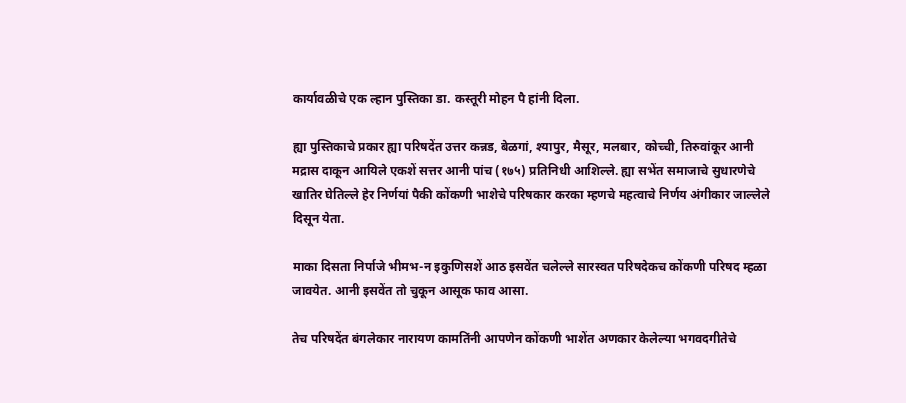कार्यावळीचे एक ल्हान पुस्तिका डा. कस्तूरी मोहन पै हांनी दिला.

ह्या पुस्तिकाचे प्रकार ह्या परिषदेंत उत्तर कन्नड, बेळगां, श्यापुर, मैसूर, मलबार, कोच्ची, तिरुवांकूर आनी मद्रास दाकून आयिले एकशें सत्तर आनी पांच (१७५) प्रतिनिधी आशिल्ले. ह्या सभेंत समाजाचे सुधारणेचे खातिर घेतिल्ले हेर निर्णयां पैकी कोंकणी भाशेचे परिषकार करका म्हणचे महत्वाचे निर्णय अंगीकार जाल्लेले दिसून येता.

माका दिसता निर्पाजे भीमभ-न इकुणिसशें आठ इसवेंत चलेल्ले सारस्वत परिषदेकच कोंकणी परिषद म्हळा जावयेत. आनी इसवेंत तो चुकून आसूक फाव आसा.

तेच परिषदेंत बंगलेकार नारायण कामतिंनी आपणेन कोंकणी भाशेंत अणकार केलेल्या भगवदगीतेचे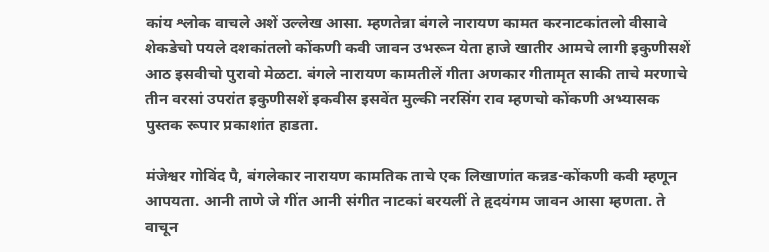कांय श्लोक वाचले अशें उल्लेख आसा. म्हणतेन्ना बंगले नारायण कामत करनाटकांतलो वीसावे शेकडेचो पयले दशकांतलो कोंकणी कवी जावन उभरून येता हाजे खातीर आमचे लागी इकुणीसशें आठ इसवीचो पुरावो मेळटा. बंगले नारायण कामतीलें गीता अणकार गीतामृत साकी ताचे मरणाचे तीन वरसां उपरांत इकुणीसशें इकवीस इसवेंत मुल्की नरसिंग राव म्हणचो कोंकणी अभ्यासक पुस्तक रूपार प्रकाशांत हाडता.

मंजेश्वर गोविंद पै, बंगलेकार नारायण कामतिक ताचे एक लिखाणांत कन्नड-कोंकणी कवी म्हणून आपयता. आनी ताणे जे गींत आनी संगीत नाटकां बरयलीं ते हृदयंगम जावन आसा म्हणता. ते वाचून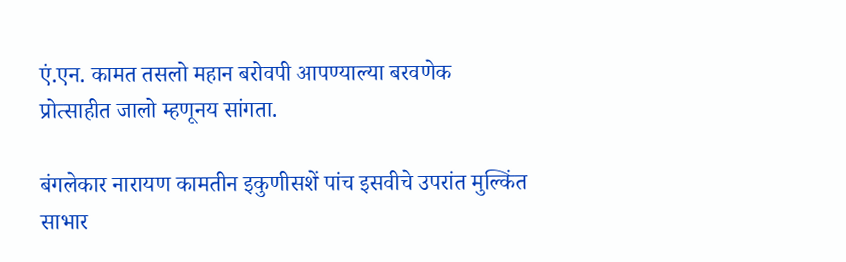एं.एन. कामत तसलो महान बरोवपी आपण्याल्या बरवणेक प्रोत्साहीत जालो म्हणूनय सांगता.

बंगलेकार नारायण कामतीन इकुणीसशें पांच इसवीचे उपरांत मुल्किंत साभार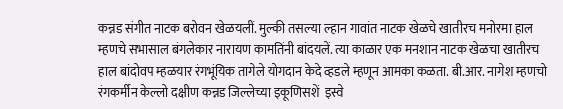कन्नड संगीत नाटक बरोवन खेळयलीं. मुल्की तसल्या ल्हान गावांत नाटक खेळचे खातीरच मनोरमा हाल म्हणचे सभासाल बंगलेकार नारायण कामतिंनी बांदयलें. त्या काळार एक मनशान नाटक खेळचा खातीरच हाल बांदोवप म्हळयार रंगभूंयिक तागेले योगदान केदे व्हडले म्हणून आमका कळता. बी.आर. नागेश म्हणचो रंगकर्मीन केल्लो दक्षीण कन्नड जिल्लेच्या इकूणिसशें  इस्वे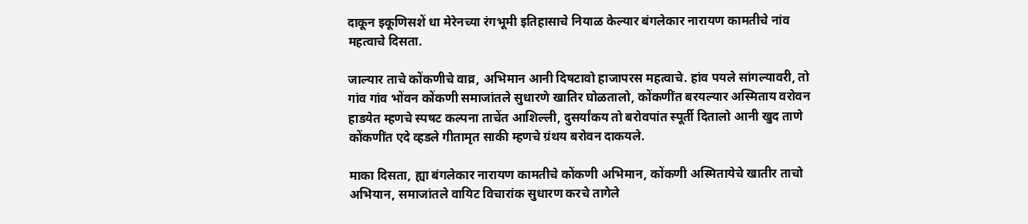दाकून इकूणिसशें धा मेरेनच्या रंगभूमी इतिहासाचे नियाळ केल्यार बंगलेकार नारायण कामतीचे नांव महत्वाचे दिसता.

जाल्यार ताचे कोंकणीचे वाव्र, अभिमान आनी दिषटावो हाजापरस महत्वाचे. हांव पयले सांगल्यावरी, तो गांव गांव भोंवन कोंकणी समाजांतले सुधारणे खातिर घोळतालो, कोंकणींत बरयल्यार अस्मिताय वरोवन हाडयेत म्हणचे स्पषट कल्पना ताचेंत आशिल्ली, दुसर्यांकय तो बरोवपांत स्पूर्ती दितालो आनी खुद ताणे कोंकणींत एदे व्हडले गीतामृत साकी म्हणचे ग्रंथय बरोवन दाकयले.

माका दिसता, ह्या बंगलेकार नारायण कामतीचे कोंकणी अभिमान, कोंकणी अस्मितायेचे खातीर ताचो अभियान, समाजांतले वायिट विचारांक सुधारण करचे तागेले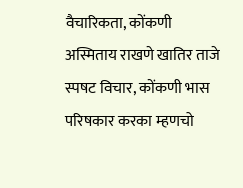वैचारिकता, कोंकणी अस्मिताय राखणे खातिर ताजे स्पषट विचार, कोंकणी भास परिषकार करका म्हणचो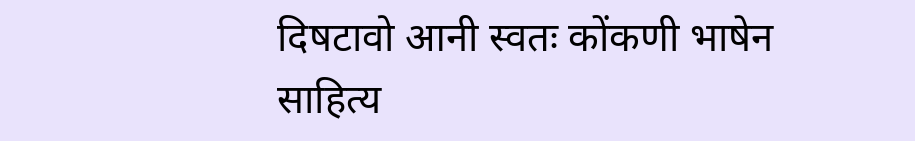दिषटावो आनी स्वतः कोंकणी भाषेन साहित्य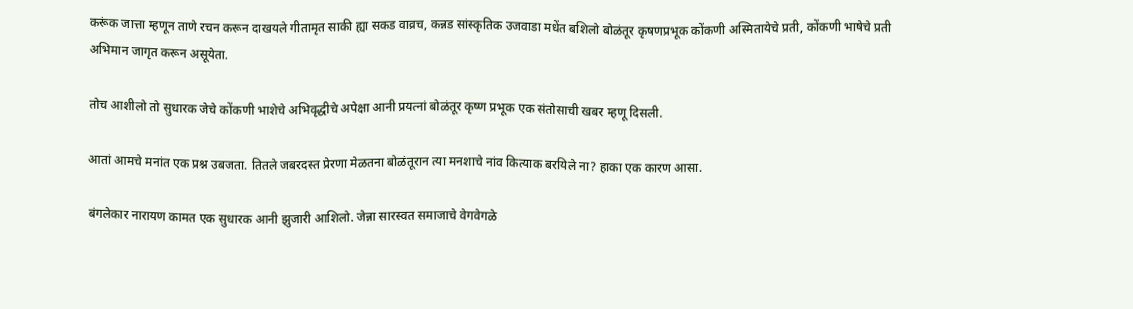करूंक जात्ता म्हणून ताणे रचन करून दाखयले गीतामृत साकी ह्या सकड वाव्रच, कन्नड सांस्कृतिक उजवाडा मधेंत बशिलो बोळंतूर कृषणप्रभूक कोंकणी अस्मितायेचे प्रती, कोंकणी भाषेचे प्रती अभिमान जागृत करून असूयेता.

तोच आशीलो तो सुधारक जेचे कोंकणी भाशेचे अभिवृद्धीचे अपेक्षा आनी प्रयत्नां बोळंतूर कृष्ण प्रभूक एक संतोसाची खबर म्हणू दिसली.

आतां आमचे मनांत एक प्रश्न उबजता. तितले जबरदस्त प्रेरणा मेळतना बोळंतूरान त्या मनशाचे नांव कित्याक बरयिले ना? हाका एक कारण आसा.

बंगलेकार नारायण कामत एक सुधारक आनी झुजारी आशिलो. जेन्ना सारस्वत समाजाचे वेगवेगळे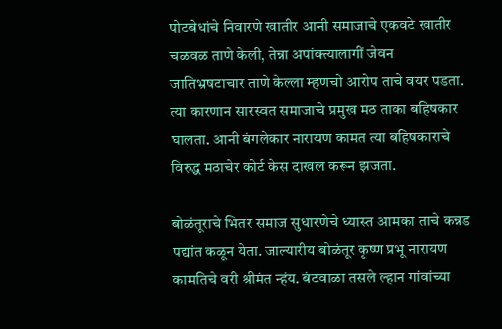पोटबेधांचे निवारणे खातीर आनी समाजाचे एकवटे खातीर चळवळ ताणे केली, तेन्ना अपांक्त्यालागीं जेवन जातिभ्रषटाचार ताणे केल्ला म्हणचो आरोप ताचे वयर पडता. त्या कारणान सारस्वत समाजाचे प्रमुख मठ ताका बहिषकार घालता. आनी बंगलेकार नारायण कामत त्या बहिषकाराचे विरुद्ध मठाचेर कोर्ट केस दाखल करून झजता.

बोळंतूराचे भितर समाज सुधारणेचे ध्यास्त आमका ताचे कन्नड पद्यांत कळून येता. जाल्यारीय बोळंतूर कृष्ण प्रभू नारायण कामतिचे वरी श्रीमंत न्हंय. बंटवाळा तसले ल्हान गांवांच्या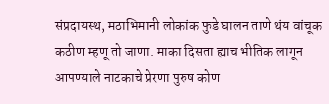संप्रदायस्थ, मठाभिमानी लोकांक फुडे घालन ताणे थंय वांचूक कठीण म्हणू तो जाणा. माका दिसता ह्याच भीतिक लागून आपण्याले नाटकाचे प्रेरणा पुरुष कोण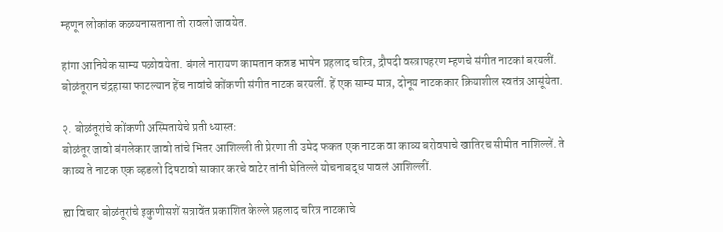म्हणून लोकांक कळयनासताना तो रावलो जावयेत.

हांगा आनियेक साम्य पळोवयेता. बंगले नारायण कामतान कन्नड भाषेन प्रहलाद चरित्र, द्रौपदी वस्त्रापहरण म्हणचे संगीत नाटकां बरयलीं. बोळंतूरान चंद्रहासा फाटल्यान हेंच नावांचे कोंकणी संगीत नाटक बरयलीं. हें एक साम्य मात्र, दोनूय नाटककार क्रियाशील स्वतंत्र आसूंयेता.

२. बोळंतूरांचे कोंकणी अस्मितायेचे प्रती ध्यास्त:
बोळंतूर जावो बंगलेकार जावो तांचे भितर आशिल्ली ती प्रेरणा ती उमेद फकत एक नाटक वा काव्य बरोवपाचे खातिरच सीमीत नाशिल्लें. ते काव्य ते नाटक एक व्हडलो दिषटावो साकार करचे वाटेर तांनी घेतिल्ले योचनाबद्ध पावलं आशिल्लीं.

ह्या विचार बोळंतूरांचे इकुणीसशें सत्रावेंत प्रकाशित केल्ले प्रहलाद चरित्र नाटकाचे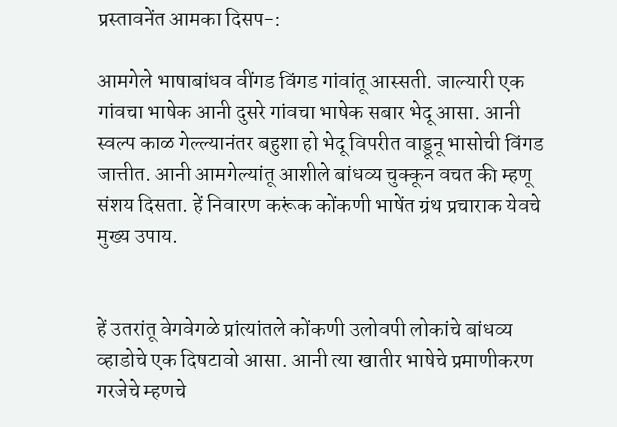प्रस्तावनेंत आमका दिसप-:

आमगेले भाषाबांधव वींगड विंगड गांवांतू आस्सती. जाल्यारी एक गांवचा भाषेक आनी दुसरे गांवचा भाषेक सबार भेदू आसा. आनी स्वल्प काळ गेल्ल्यानंतर बहुशा हो भेदू विपरीत वाड्डूनू भासोची विंगड जात्तीत. आनी आमगेल्यांतू आशीले बांधव्य चुक्कून वचत की म्हणू संशय दिसता. हें निवारण करूंक कोंकणी भाषेंत ग्रंथ प्रचाराक येवचे मुख्य उपाय.


हें उतरांतू वेगवेगळे प्रांत्यांतले कोंकणी उलोवपी लोकांचे बांधव्य व्हाडोचे एक दिषटावो आसा. आनी त्या खातीर भाषेचे प्रमाणीकरण गरजेचे म्हणचे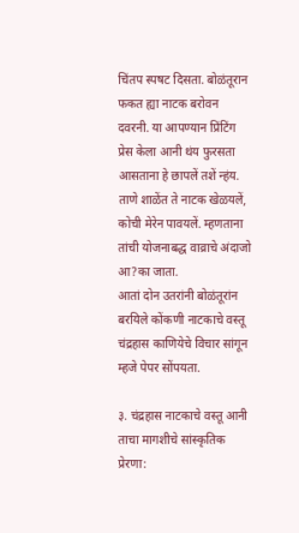चिंतप स्पषट दिसता. बोळंतूरान फकत ह्या नाटक बरोवन दवरनी. या आपण्यान प्रिंटिंग प्रेस केला आनी थंय फुरसता आसताना हे छापलें तशें न्हंय. ताणे शाळेंत ते नाटक खेळयलें, कोची मेरेन पावयलें. म्हणताना तांची योजनाबद्ध वाव्राचे अंदाजो आ?का जाता.
आतां दोन उतरांनी बोळंतूरांन बरयिले कोंकणी नाटकाचे वस्तू चंद्रहास काणियेचे विचार सांगून म्हजे पेपर सोंपयता.

३. चंद्रहास नाटकाचे वस्तू आनी ताचा मागशीचे सांस्कृतिक प्रेरणा: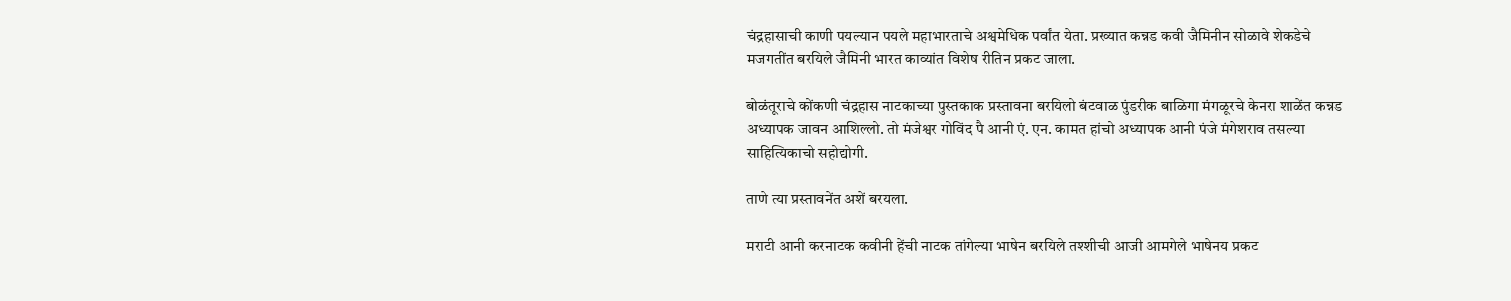चंद्रहासाची काणी पयल्यान पयले महाभारताचे अश्वमेधिक पर्वांत येता. प्रख्यात कन्नड कवी जैमिनीन सोळावे शेकडेचे मजगतींत बरयिले जैमिनी भारत काव्यांत विशेष रीतिन प्रकट जाला.

बोळंतूराचे कोंकणी चंद्रहास नाटकाच्या पुस्तकाक प्रस्तावना बरयिलो बंटवाळ पुंडरीक बाळिगा मंगळूरचे केनरा शाळेंत कन्नड अध्यापक जावन आशिल्लो. तो मंजेश्वर गोविंद पै आनी एं. एन. कामत हांचो अध्यापक आनी पंजे मंगेशराव तसल्या साहित्यिकाचो सहोद्योगी.

ताणे त्या प्रस्तावनेंत अशें बरयला.

मराटी आनी करनाटक कवीनी हेंची नाटक तांगेल्या भाषेन बरयिले तश्शीची आजी आमगेले भाषेनय प्रकट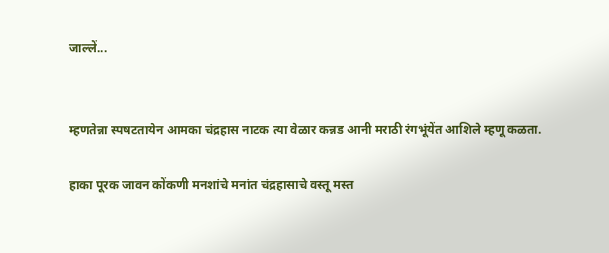जाल्लें...


म्हणतेन्ना स्पषटतायेन आमका चंद्रहास नाटक त्या वेळार कन्नड आनी मराठी रंगभूंयेंत आशिले म्हणू कळता.

हाका पूरक जावन कोंकणी मनशांचे मनांत चंद्रहासाचे वस्तू मस्त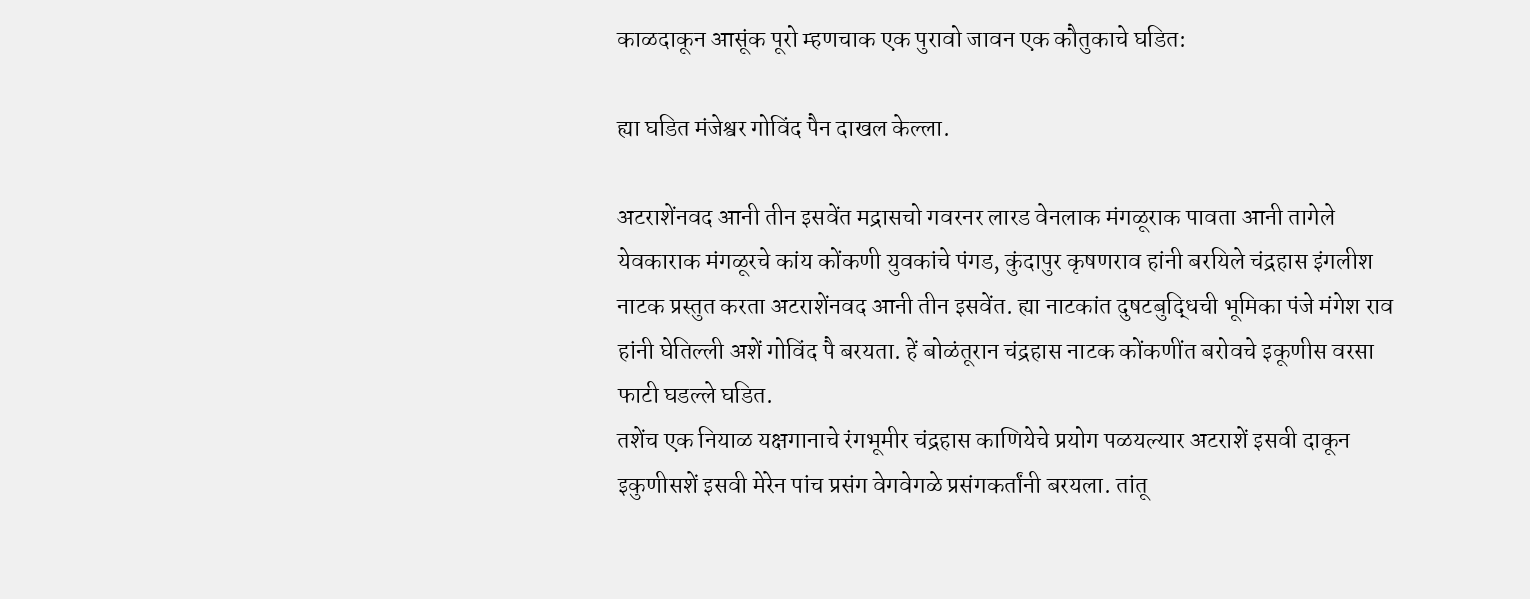काळदाकून आसूंक पूरो म्हणचाक एक पुरावो जावन एक कौतुकाचे घडित:

ह्या घडित मंजेश्वर गोविंद पैन दाखल केल्ला.

अटराशेंनवद आनी तीन इसवेंत मद्रासचो गवरनर लारड वेनलाक मंगळूराक पावता आनी तागेले येवकाराक मंगळूरचे कांय कोंकणी युवकांचे पंगड, कुंदापुर कृषणराव हांनी बरयिले चंद्रहास इंगलीश नाटक प्रस्तुत करता अटराशेंनवद आनी तीन इसवेंत. ह्या नाटकांत दुषटबुद्धिची भूमिका पंजे मंगेश राव हांनी घेतिल्ली अशें गोविंद पै बरयता. हें बोळंतूरान चंद्रहास नाटक कोंकणींत बरोवचे इकूणीस वरसा फाटी घडल्ले घडित.
तशेंच एक नियाळ यक्षगानाचे रंगभूमीर चंद्रहास काणियेचे प्रयोग पळयल्यार अटराशें इसवी दाकून इकुणीसशें इसवी मेरेन पांच प्रसंग वेगवेगळे प्रसंगकर्तांनी बरयला. तांतू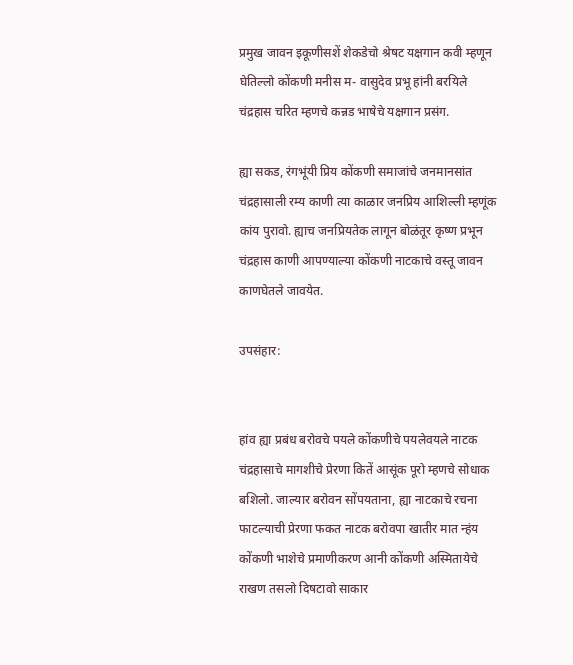प्रमुख जावन इकूणीसशें शेकडेचो श्रेषट यक्षगान कवी म्हणून घेतिल्लो कोंकणी मनीस म- वासुदेव प्रभू हांनी बरयिले चंद्रहास चरित म्हणचे कन्नड भाषेचे यक्षगान प्रसंग.

ह्या सकड, रंगभूंयी प्रिय कोंकणी समाजांचे जनमानसांत चंद्रहासाली रम्य काणी त्या काळार जनप्रिय आशिल्ली म्हणूंक कांय पुरावो. ह्याच जनप्रियतेक लागून बोळंतूर कृष्ण प्रभून चंद्रहास काणी आपण्याल्या कोंकणी नाटकाचे वस्तू जावन काणघेतले जावयेत.

उपसंहार:


हांव ह्या प्रबंध बरोवचे पयले कोंकणीचे पयलेवयले नाटक चंद्रहासाचे मागशीचे प्रेरणा कितें आसूंक पूरो म्हणचे सोधाक बशिलो. जाल्यार बरोवन सोंपयताना, ह्या नाटकाचे रचना फाटल्याची प्रेरणा फकत नाटक बरोवपा खातीर मात न्हंय कोंकणी भाशेचे प्रमाणीकरण आनी कोंकणी अस्मितायेचे राखण तसलो दिषटावो साकार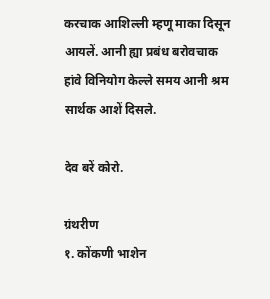करचाक आशिल्ली म्हणू माका दिसून आयलें. आनी ह्या प्रबंध बरोवचाक हांवे विनियोग केल्ले समय आनी श्रम सार्थक आशें दिसले.

देव बरें कोरो.

ग्रंथरीण
१. कोंकणी भाशेन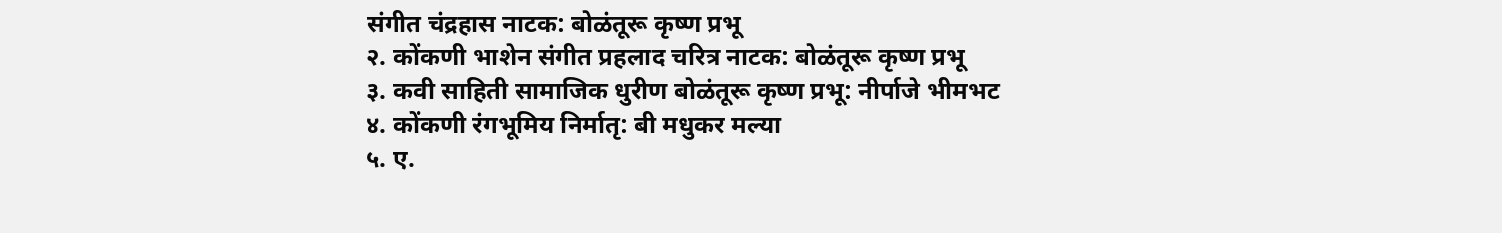संगीत चंद्रहास नाटक: बोळंतूरू कृष्ण प्रभू
२. कोंकणी भाशेन संगीत प्रहलाद चरित्र नाटक: बोळंतूरू कृष्ण प्रभू
३. कवी साहिती सामाजिक धुरीण बोळंतूरू कृष्ण प्रभू: नीर्पाजे भीमभट
४. कोंकणी रंगभूमिय निर्मातृ: बी मधुकर मल्या
५. ए.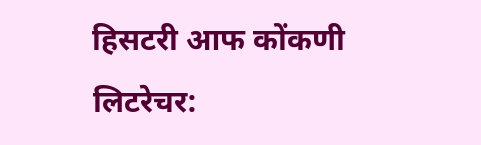हिसटरी आफ कोंकणी लिटरेचर: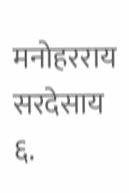मनोहरराय सरदेसाय
६.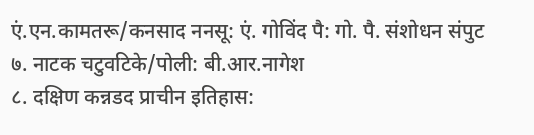एं.एन.कामतरू/कनसाद ननसू: एं. गोविंद पै: गो. पै. संशोधन संपुट
७. नाटक चटुवटिके/पोली: बी.आर.नागेश
८. दक्षिण कन्नडद प्राचीन इतिहास: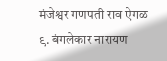मंजेश्वर गणपती राव ऐगळ
९. बंगलेकार नारायण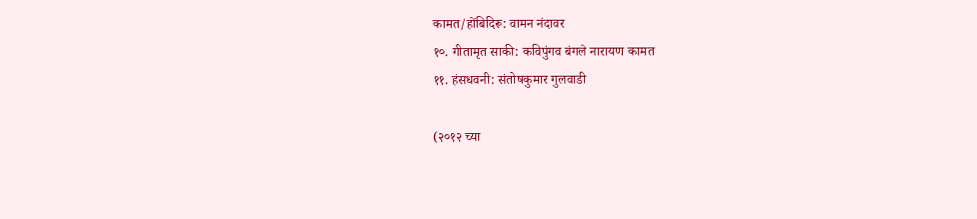कामत/होंबिदिरू: वामन नंदावर
१०. गीतामृत साकी: कविपुंगव बंगले नारायण कामत
११. हंसधवनी: संतोषकुमार गुलवाडी

(२०१२ च्या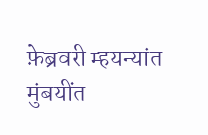फ़ेब्रवरी म्हयन्यांत मुंबयींत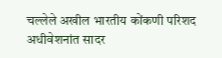चल्लेले अखील भारतीय कोंकणी परिशद अधीवेशनांत सादर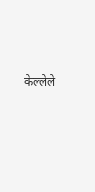केल्लेले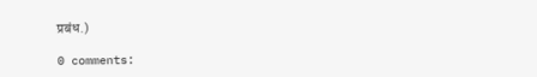प्रबंध.)

0 comments: